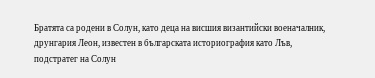Братята са родени в Солун, като деца на висшия византийски военачалник, друнгария Леон, известен в българската историография като Лъв, подстратег на Солун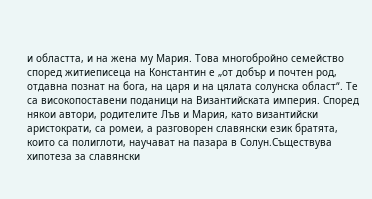и областта, и на жена му Мария. Това многобройно семейство според житиеписеца на Константин е „от добър и почтен род, отдавна познат на бога, на царя и на цялата солунска област“. Те са високопоставени поданици на Византийската империя. Според някои автори, родителите Лъв и Мария, като византийски аристократи, са ромеи, а разговорен славянски език братята, които са полиглоти, научават на пазара в Солун.Съществува хипотеза за славянски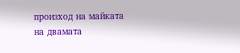произход на майката на двамата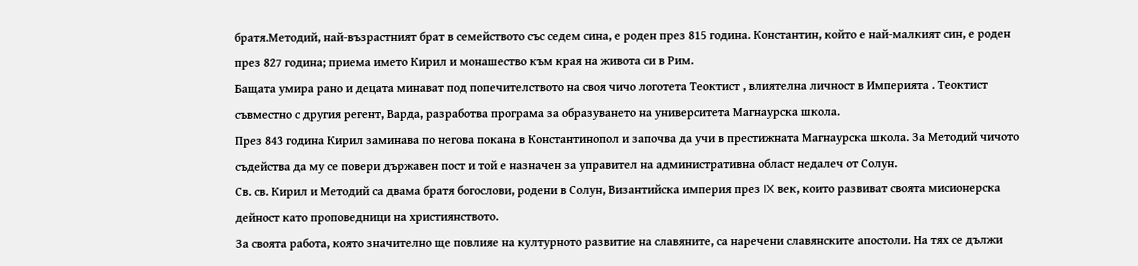братя.Методий, най-възрастният брат в семейството със седем сина, е роден през 815 година. Константин, който е най-малкият син, е роден през 827 година; приема името Кирил и монашество към края на живота си в Рим.
Бащата умира рано и децата минават под попечителството на своя чичо логотета Теоктист , влиятелна личност в Империята . Теоктист съвместно с другия регент, Варда, разработва програма за образуването на университета Магнаурска школа.
През 843 година Кирил заминава по негова покана в Константинопол и започва да учи в престижната Магнаурска школа. За Методий чичото съдейства да му се повери държавен пост и той е назначен за управител на административна област недалеч от Солун.
Св. св. Кирил и Методий са двама братя богослови, родени в Солун, Византийска империя през IX век, които развиват своята мисионерска дейност като проповедници на християнството.
За своята работа, която значително ще повлияе на културното развитие на славяните, са наречени славянските апостоли. На тях се дължи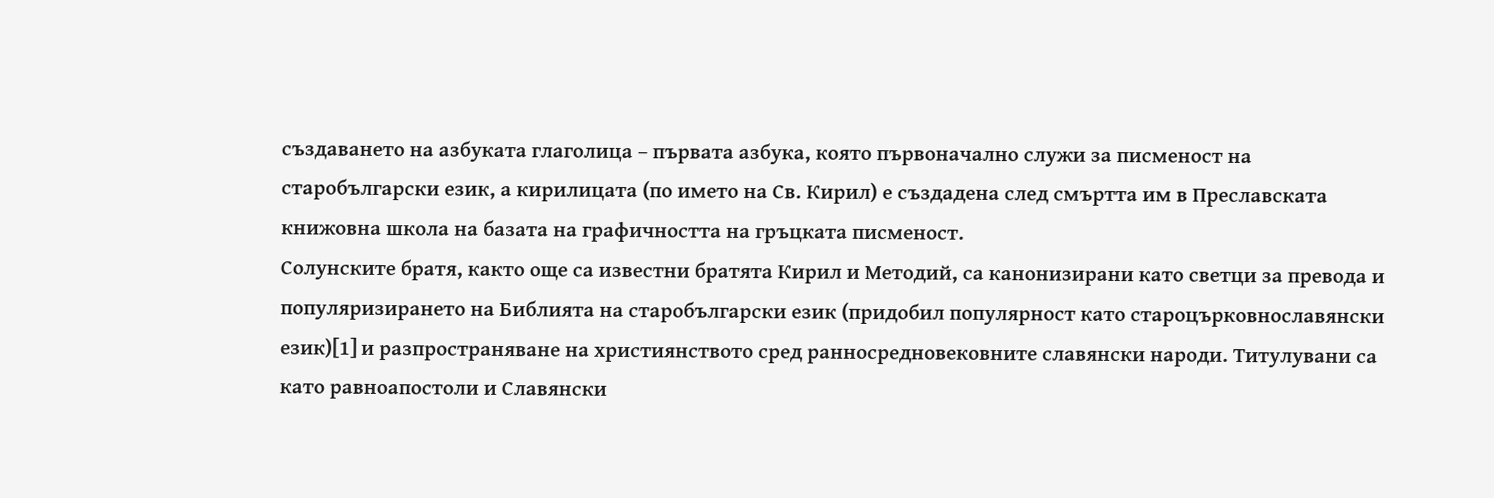създаването на азбуката глаголица – първата азбука, която първоначално служи за писменост на старобългарски език, а кирилицата (по името на Св. Кирил) е създадена след смъртта им в Преславската книжовна школа на базата на графичността на гръцката писменост.
Солунските братя, както още са известни братята Кирил и Методий, са канонизирани като светци за превода и популяризирането на Библията на старобългарски език (придобил популярност като староцърковнославянски език)[1] и разпространяване на християнството сред ранносредновековните славянски народи. Титулувани са като равноапостоли и Славянски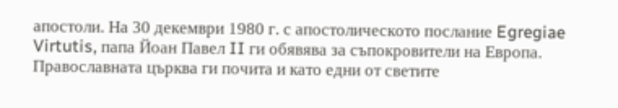апостоли. На 30 декември 1980 г. с апостолическото послание Egregiae Virtutis, папа Йоан Павел II ги обявява за съпокровители на Европа. Православната църква ги почита и като едни от светите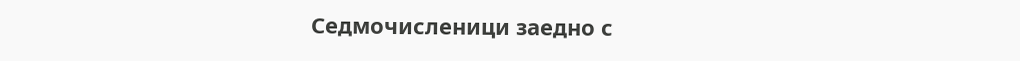Седмочисленици заедно с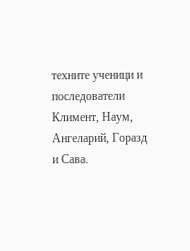техните ученици и последователи Климент, Наум, Ангеларий, Горазд и Сава.